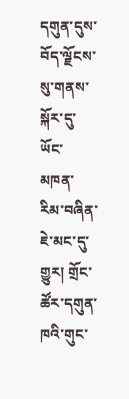དགུན་དུས་བོད་ལྗོངས་སུ་གནས་སྐོར་དུ་ཡོང་མཁན་རིམ་བཞིན་ཇེ་མང་དུ་གྱུར། གྲོང་ཚོར་དགུན་ཁའི་གུང་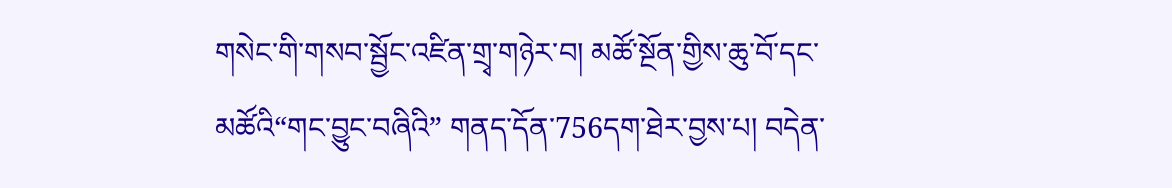གསེང་གི་གསབ་སྦྱོང་འཛིན་གྲྭ་གཉེར་བ། མཚོ་སྔོན་གྱིས་ཆུ་བོ་དང་མཚོའི“གང་བྱུང་བཞིའི” གནད་དོན་756དག་ཐེར་བྱས་པ། བདེན་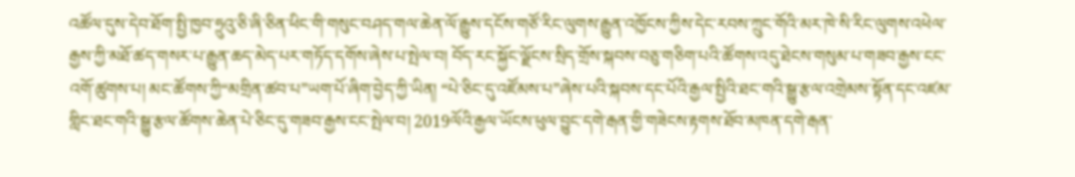འཚོལ་དུས་དེབ་ཐོག་སྤྱི་ཁྱབ་ཧྲུའུ་ཅི་ཞི་ཅིན་ཕིང་གི་གསུང་བཤད་གལ་ཆེན་ལོ་རྒྱུས་དངོས་གཙོ་རིང་ལུགས་རྒྱུན་འཁྱོངས་ཀྱིས་དེང་རབས་ཀྲུང་གོའི་མར་ཁེ་སི་རིང་ལུགས་འཕེལ་རྒྱས་ཀྱི་མཐོ་ཚད་གསར་པ་རྒྱུན་ཆད་མེད་པར་གཏོད་དགོས་ཞེས་པ་སྤེལ་བ། བོད་རང་སྐྱོང་ལྗོངས་སྲིད་གྲོས་སྐབས་བཅུ་གཅིག་པའི་ཚོགས་འདུ་ཐེངས་གསུམ་པ་གཟབ་རྒྱས་ངང་འགོ་ཚུགས་པ། མང་ཚོགས་ཀྱི“མགྲིན་ཚབ་པ”ཡག་པོ་ཞིག་བྱེད་ཀྱི་ཡིན། “པེ་ཅིང་དུ་འཛོམས་པ”ཞེས་པའི་སྐབས་དང་པོའི་རྒྱལ་སྤྱིའི་ཐང་གའི་སྒྱུ་རྩལ་འགྲེམས་སྟོན་དང་འཛམ་གླིང་ཐང་གའི་སྒྱུ་རྩལ་ཚོགས་ཆེན་པེ་ཅིང་དུ་གཟབ་རྒྱས་ངང་སྤེལ་བ། 2019ལོའི་རྒྱལ་ཡོངས་ཕུལ་བྱུང་དགེ་རྒན་གྱི་གཟེངས་རྟགས་ཐོབ་མཁན་དགེ་རྒན་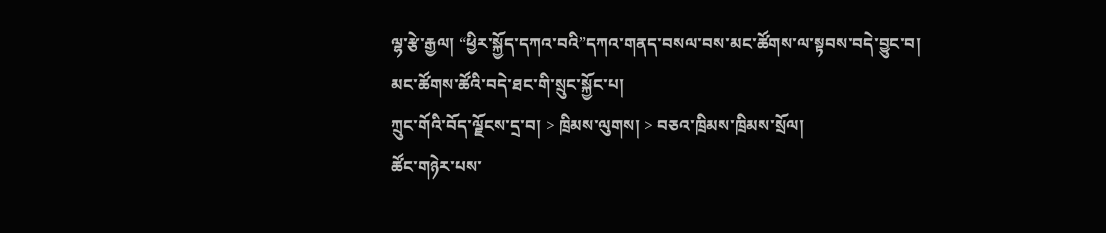ལྷ་རྩེ་རྒྱལ། “ཕྱིར་སྐྱོད་དཀའ་བའི”དཀའ་གནད་བསལ་བས་མང་ཚོགས་ལ་སྟབས་བདེ་བྱུང་བ། མང་ཚོགས་ཚོའི་བདེ་ཐང་གི་སྲུང་སྐྱོང་པ།
ཀྲུང་གོའི་བོད་ལྗོངས་དྲ་བ། > ཁྲིམས་ལུགས། > བཅའ་ཁྲིམས་ཁྲིམས་སྲོལ།
ཚོང་གཉེར་པས་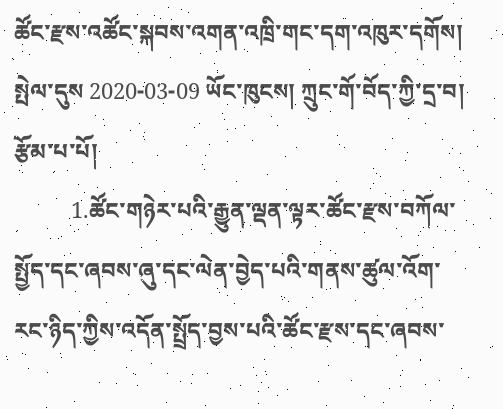ཚོང་རྫས་འཚོང་སྐབས་འགན་འཁྲི་གང་དག་འཁུར་དགོས།
སྤེལ་དུས 2020-03-09 ཡོང་ཁུངས། ཀྲུང་གོ་བོད་ཀྱི་དྲ་བ། རྩོམ་པ་པོ།
          1.ཚོང་གཉེར་པའི་རྒྱུན་ལྡན་ལྟར་ཚོང་རྫས་བཀོལ་སྤྱོད་དང་ཞབས་ཞུ་དང་ལེན་བྱེད་པའི་གནས་ཚུལ་འོག་རང་ཉིད་ཀྱིས་འདོན་སྤྲོད་བྱས་པའི་ཚོང་རྫས་དང་ཞབས་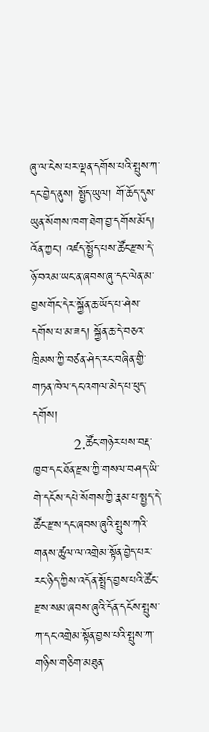ཞུ་ལ་ངེས་པར་ལྡན་དགོས་པའི་སྤུས་ཀ་དང་བྱེད་ནུས། སྤྱོད་ཡུལ། གོ་ཆོད་དུས་ཡུན་སོགས་ཁག་ཐེག་བྱ་དགོས་མོད། འོན་ཀྱང་། འཛད་སྤྱོད་པས་ཚོང་རྫས་དེ་ཉོ་བའམ་ཡང་ན་ཞབས་ཞུ་དང་ལེན་མ་བྱས་གོང་དེར་སྐྱོན་ཆ་ཡོད་པ་ཤེས་དགོས་པ་མ་ཟད། སྐྱོན་ཆ་དེ་བཅའ་ཁྲིམས་ཀྱི་བཙན་ཤེད་རང་བཞིན་གྱི་གཏན་ཁེལ་དང་འགལ་མེད་པ་ཕུད་དགོས།
          2.ཚོང་གཉེར་པས་བརྡ་ཁྱབ་དང་ཐོན་རྫས་ཀྱི་གསལ་བཤད་ཡི་གེ་དངོས་དཔེ་སོགས་ཀྱི་རྣམ་པ་སྤྱད་དེ་ཚོང་རྫས་དང་ཞབས་ཞུའི་སྤུས་ཀའི་གནས་ཚུལ་ལ་འགྲེམ་སྟོན་བྱེད་པར་རང་ཉིད་ཀྱིས་འདོན་སྤྲོད་བྱས་པའི་ཚོང་རྫས་སམ་ཞབས་ཞུའི་དོན་དངོས་སྤུས་ཀ་དང་འགྲེམ་སྟོན་བྱས་པའི་སྤུས་ཀ་གཉིས་གཅིག་མཐུན་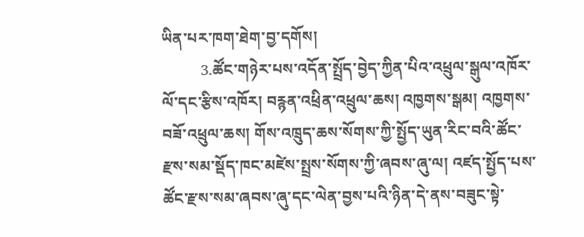ཡིན་པར་ཁག་ཐེག་བྱ་དགོས།
          3.ཚོང་གཉེར་པས་འདོན་སྤྲོད་བྱེད་ཀྱིན་པིའ་འཕྲུལ་སྒུལ་འཁོར་ལོ་དང་རྩིས་འཁོར། བརྙན་འཕྲིན་འཕྲུལ་ཆས། འཁྱགས་སྒམ། འཁྱགས་བཟོ་འཕྲུལ་ཆས། གོས་འཁྲུད་ཆས་སོགས་ཀྱི་སྤྱོད་ཡུན་རིང་བའི་ཚོང་རྫས་སམ་སྡོད་ཁང་མཛེས་སྤྲས་སོགས་ཀྱི་ཞབས་ཞུ་ལ། འཛད་སྤྱོད་པས་ཚོང་རྫས་སམ་ཞབས་ཞུ་དང་ལེན་བྱས་པའི་ཉིན་དེ་ནས་བཟུང་སྟེ་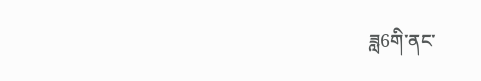ཟླ6གི་ནང་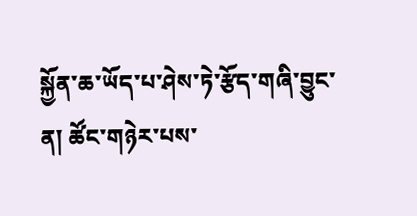སྐྱོན་ཆ་ཡོད་པ་ཤེས་ཏེ་རྩོད་གཞི་བྱུང་ན། ཚོང་གཉེར་པས་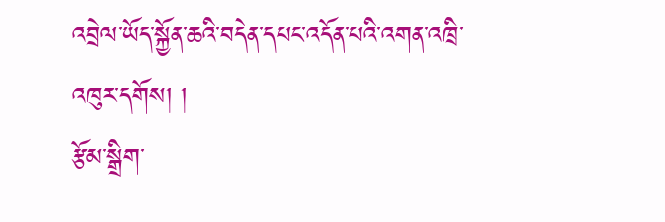འབྲེལ་ཡོད་སྐྱོན་ཆའི་བདེན་དཔང་འདོན་པའི་འགན་འཁྲི་འཁུར་དགོས། །
རྩོམ་སྒྲིག་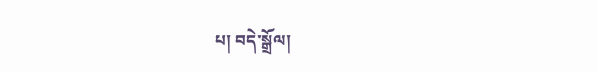པ། བདེ་སྒྲོལ།